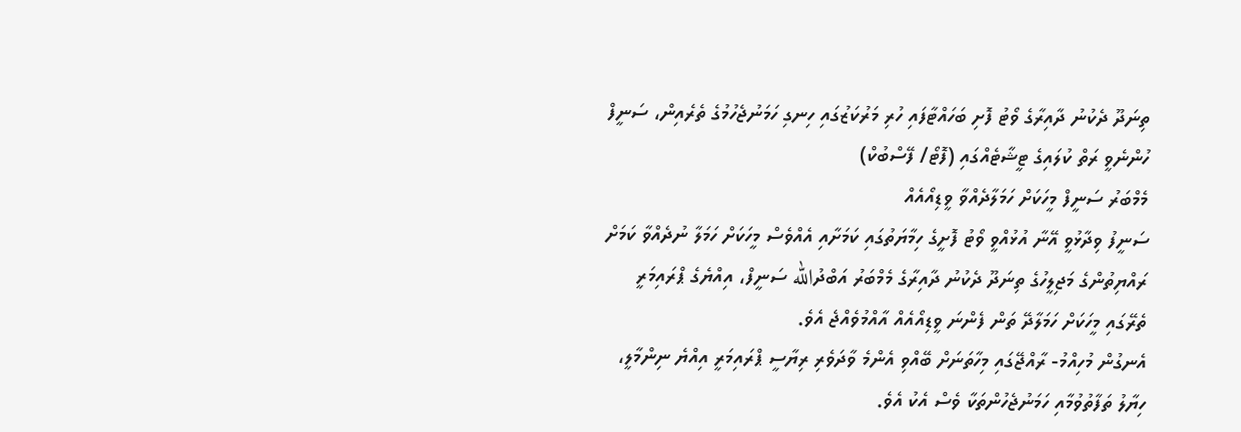ތިނަދޫ ދެކުނު ދާއިރާގެ ވޯޓު ފޮށި ބަހައްޓާފައި ހުރި މަރުކަޒުގައި ހިނގި ހަމަނުޖެހުމުގެ ތެރެއިން، ސަނީފް ހުންނެވީ ރަތް ކުލައިގެ ޓީޝާޓެއްގައި (ފޮޓޯ/ ފޭސްބުކް)
މެމްބަރު ސަނީފް މީހަކަށް ހަމަލާދެއްވާ ވީޑިއޯއެއް
ސަނީފު ވިދާޅުވީ އޭނާ އުޅުއްވީ ވޯޓު ފޮށީގެ ހިމާޔަތުގައި ކަމަށާއި އެއްވެސް މީހަކަށް ހަމަލާ ނުދެއްވާ ކަމަށް
ރައްޔިތުންގެ މަޖިލީހުގެ ތިނަދޫ ދެކުނު ދާއިރާގެ މެމްބަރު އަބްދުالله ސަނީފް، އިއްޔެގެ ޕްރައިމަރީ ތެރޭގައި މީހަކަށް ހަމަލާދޭ ތަން ފެންނަ ވީޑިއޯއެއް އާއްމުވެއްޖެ އެވެ.
އެނގުން މުހިއްމު- ރާއްޖޭގައި މިހާތަނަށް ބޭއްވި އެންމެ ވާދަވެރި ރިޔާސީ ޕްރައިމަރީ އިއްޔެ ނިންމާލީ، ހިޔާލު ތަފާތުވުމާއި ހަމަނުޖެހުންތަކާ ވެސް އެކު އެވެ.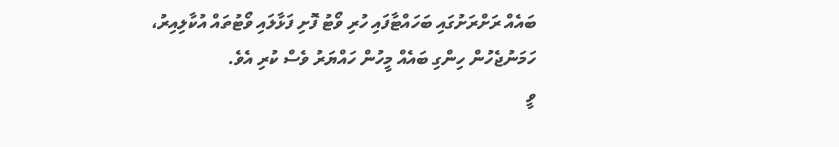ބައެއް ރަށްރަށުގައި ބަހައްޓާފައި ހުރި ވޯޓު ފޮށި ފަޅާލައި ވޯޓުތައް އުކާލިއިރު، ހަމަނުޖެހުން ހިންގި ބައެއް މީހުން ހައްޔަރު ވެސް ކުރި އެވެ.
ވީ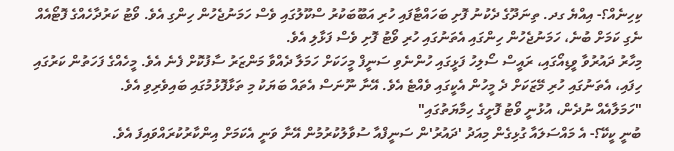ކިހިނެއް؟- އިއްޔެ ގދ. ތިނަދޫގެ ދެކުނު ފޮށި ބަހައްޓާފައި ހުރި އަބޫބަކުރު ސްކޫލުގައި ވެސް ހަމަނުޖެހުން ހިންގި އެވެ. ވޯޓު ކަރުދާހެއްގެ ފޮޓޯއެއް ނެގި ކަމަށް ބުނެ، ހަމަނުޖެހުން ހިންގައި އެތަނުގައި ހުރި ވޯޓު ފޮށި ވެސް ފަޅާލި އެވެ.
މިހާރު ދައުރުވާ ވީޑިއޯގައި، ރައީސް ސޯލިހު ފަޅީގައި ހުންނެވި ސަނީފް މީހަކަށް ހަމަލާ ދެއްވާ މަންޒަރު ސާފުކޮށް ފެނެ އެވެ. މީހެއްގެ ފަހަތުން ކަރުގައި ހިފައި، އެތަނުގައި ހުރި މޭޒަކަށް ދެ މީހުން އެކީގައި ވެއްޓެ އެވެ. އޭނާ ނޫނަސް އެތައް ބަޔަކު މި ތަޅާފޮޅުމުގައި ބައިވެރިވި އެވެ.
"ހަމަލާއެއް ނުދެން، އުޅުނީ ވޯޓު ފޮށީގެ ހިމާޔަތުގައި"
ބުނީ ކީކޭ؟- އެ މައްސަލައާ ގުޅިގެން މިއަދު 'ދައުރު'ން ސަނީފްއާ ސުވާލުކުރުމުން އޭނާ ވަނީ އެކަމަށް އިންކާރުކުރައްވައިފަ އެވެ.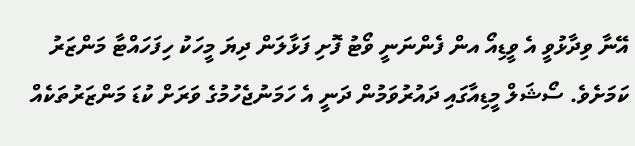އޭނާ ވިދާޅުވީ އެ ވީޑިއޯ އން ފެންނަނީ ވޯޓު ފޮށި ފަޅާލަން ދިޔަ މީހަކު ހިފަހައްޓާ މަންޒަރު ކަމަށެވެ. ސޯޝަލް މީޑިއާގައި ދައުރުވަމުން ދަނީ އެ ހަމަނުޖެހުމުގެ ވަރަށް ކުޑަ މަންޒަރުތަކެއް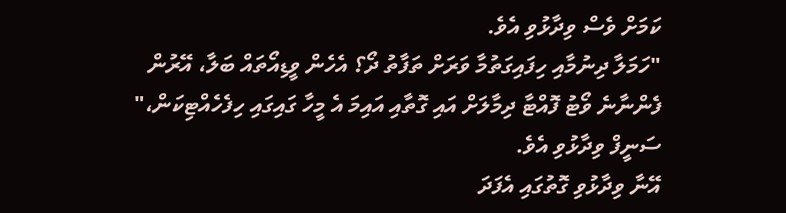ކަމަށް ވެސް ވިދާޅުވި އެވެ.
"ހަމަލާ ދިނުމާއި ހިފައިގަތުމާ ވަރަށް ތަފާތު ދޯ؟ އެހެން ވީޑިއޯތައް ބަލާ، އޭރުން ފެންނާނެ ވޯޓު ފޮއްޓާ ދިމާލަށް އައި ގޮތާއި އައިމަ އެ މީހާ ގައިގައި ހިފެހެއްޓިކަން،" ސަނީފް ވިދާޅުވި އެވެ.
އޭނާ ވިދާޅުވި ގޮތުގައި އެފަދަ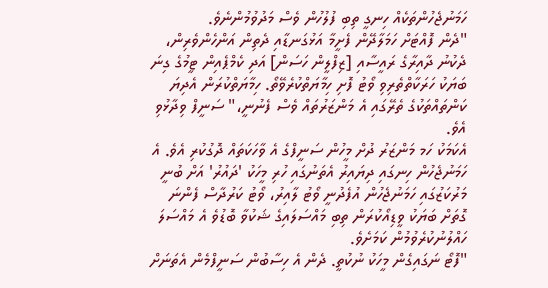ހަމަނުޖެހުންތަކެއް ހިނގީ ތިބި ފުލުހުން ވެސް މަދުވުމުންނެވެ.
"ދެން ފޮއްޓަށް ހަމަލާދޭން ފެށީމާ އަޅުގަނޑާއި ދެތިން އަންހެންވެރިން، ދެކުނު ދާއިރާގެ ރައީސާއި [ޒިފްލީން ހަސަން] އަދި ކެމްޕެއިން ޓީމުގެ ގިނަ ބަޔަކު ހަރަކާތްތެރިވި ވޯޓު ފޮށި ހިމާޔަތްކުރެވޭތޯ. ހިމާޔަތްކުރަން އެދިޔަ ކަންތައްތަކުގެ ތެރޭގައި އެ މަންޒަރުތައް ވެސް ފެނުނީ،" ސަނީފް ވިދާޅުވި އެވެ.
އެކަމަކު ހަމ މަންޒަރު ދުށް މީހުން ސަނީފްގެ އެ ވާހަކަތައް ދޮގުކުރި އެވެ. އެ ހަމަނުޖެހުން ހިނގައި ދިޔައިރު އެތަނުގައި ހުރި މީހަކު 'ދައުރު' އަށް ބުނީ މަރުކަޒުގައި ހަމަނުޖެހުން އުފެދުނީ ވޯޓު ލާއިރު، ވޯޓު ކަރުދާސް ފެންނަ ގޮތަށް ބަޔަކު ވީޑިއޯކުރަން ތިބި މައްސަލައިގެ ޝަކުވާ ބޮޑުވެ އެ މައްސަލަ ހައްލުނުކުރެވުމުން ކަމަށެވެ.
"ފޮޓޯ ނަގައިގެން މީހަކު ނުކުތީ. ދެން އެ ހިސާބުން ސަނީފްމެން އެތަނަށް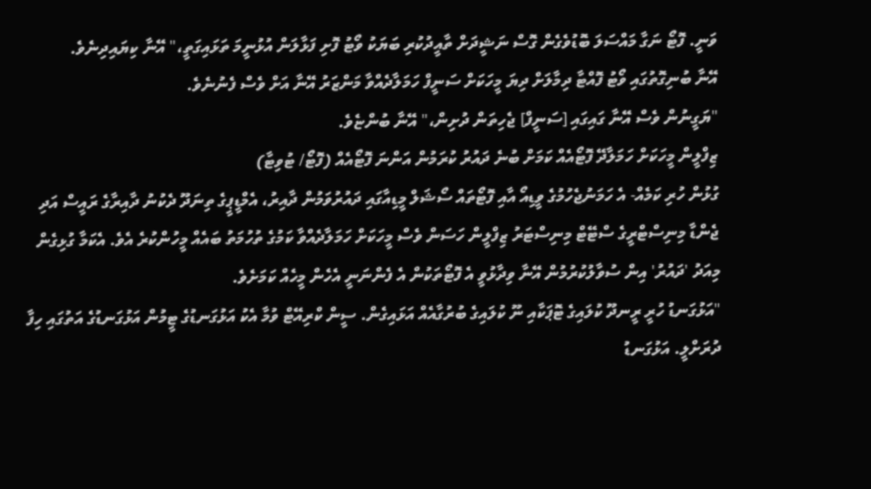ވަނީ. ފޮޓޯ ނަގާ މައްސަލަ ބޮޑުވެގެން ގޮސް ނަޝީދަށް ތާއީދުކުރި ބަޔަކު ވޯޓު ފޮށި ފަޅާލަން އުޅުނީމަ ތަޅައިގަތީ،" އޭނާ ކިޔައިދިނެވެ.
އޭނާ ބުނިގޮތުގައި ވޯޓު ފޮއްޓާ ދިމާލަށް ދިޔަ މީހަކަށް ސަނީފް ހަމަލާދެއްވާ މަންޒަރު އޭނާ އަށް ވެސް ފެނުނެވެ.
"ޔަގީނުން ވެސް އޭނާ ގައިގައި [ސަނީފް] ޖެހިތަން ދުށިން،" އޭނާ ބުންޏެވެ.
ޒިފްލީން މީހަކަށް ހަމަލާދޭ ފޮޓޯއެއް ކަމަށް ބުނެ ދައުރު ކުރަމުން އަންނަ ފޮޓޯއެއް (ފޮޓޯ/ ޓުވިޓާ)
ގުޅުން ހުރި ކަމެއް- އެ ހަމަނުޖެހުމުގެ ވީޑިއޯ އާއި ފޮޓޯތައް ސޯޝަލް މީޑިއާގައި ދައުރުވަމުން ދާއިރު، އެމްޑީޕީގެ ތިނަދޫ ދެކުނު ދާއިރާގެ ރައީސް އަދި ޖެންޑާ މިނިސްޓްރީގެ ސްޓޭޓް މިނިސްޓަރު ޒިފްލީން ހަސަން ވެސް މީހަކަށް ހަމަލާދެއްވާ ކަމުގެ ތުހުމަތު ބައެއް މީހުންކުރެ އެވެ. އެކަމާ ގުޅިގެން މިއަދު 'ދައުރު' އިން ސުވާލުކުރުމުން އޭނާ ވިދާޅުވީ އެ ފޮޓޯތަކުން އެ ފެންނަނީ އެހެން މީހެއް ކަމަށެވެ.
"އަޅުގަނޑު ހުރީ ރީނދޫ ކުލައިގެ ޓޮޕަކާއި ނޫ ކުލައިގެ ބުރުގާއެއް އަޅައިގެން. ސީން ކްރިއޭޓް ވުމާ އެކު އަޅުގަނޑުގެ ޓީމުން އަޅުގަނޑުގެ އަތުގައި ހިފާ ދުރަށްލީ. އަޅުގަނޑު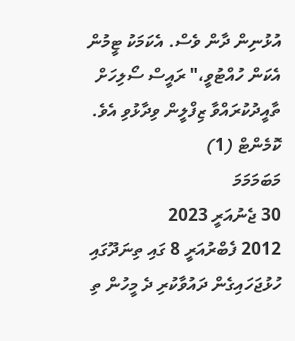އުޅުނިން ދާން ވެސް. އެކަމަކު ޓީމުން އެކަން ހުއްޓުވީ،" ރައީސް ސޯލިހަށް ތާއީދުކުރައްވާ ޒިފްލީން ވިދާޅުވި އެވެ.
ކޮމެންޓް (1)
މަބަމަމަމަ
30 ޖެނުއަރީ 2023
2012 ފެބްރުއަރީ 8 ގައި ތިނަދޫގައި ހުޅުޖަހައިގެން ދައުވާކުރި ދެ މީހުން ތި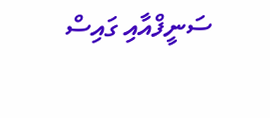ސަނީފްއާއި ގައިސް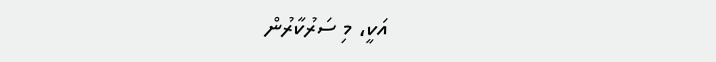އަކީ، މި ސަރުކާރުން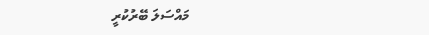މައްސަލަ ބޭރުކުރީ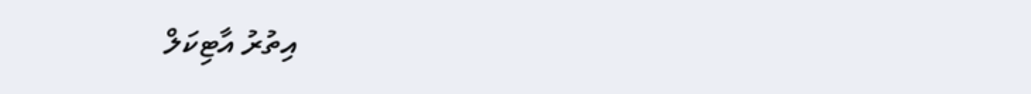އިތުރު އާޓިކަލް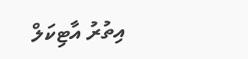އިތުރު އާޓިކަލް